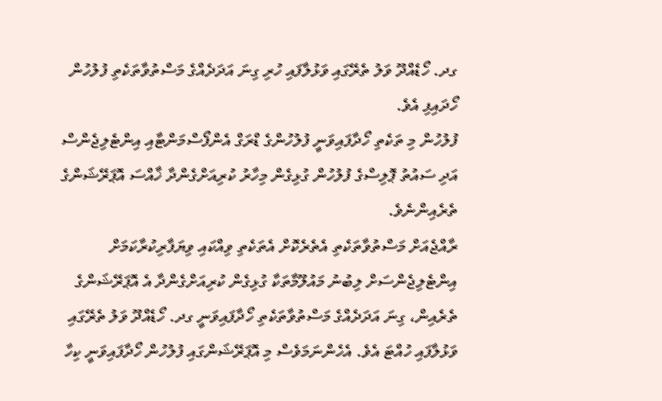ގދ. ހޯޑެއްދޫ ވަލު ތެރޭގައި ވަޅުލާފައި ހުރި ގިނަ އަދަދެއްގެ މަސްތުވާތަކެތި ފުލުހުން ހޯދައިފި އެވެ.
ފުލުހުން މި ތަކެތި ހޯދާފައިވަނީ ފުލުހުންގެ ޑްރަގް އެންފޯސްމަންޓާއި އިންޓެލިޖެންސް އަދި ސައުތު ޕޮލިސްގެ ފުލުހުން ގުޅިގެން މިހާރު ކުރިއަށްގެންދާ ޚާއްސަ އޮޕަރޭޝަންގެ ތެރެއިންނެވެ.
ރާއްޖެއަށް މަސްތުވާތަކެތި އެތެރެކޮށް އެތަކެތި ވިއްކައި ވިޔަފާރިކުރާކަމަށް އިންޓެލިޖެންސަށް ލިބުނު މައުލޫމާތަކާ ގުޅިގެން ކުރިއަށްގެންދާ އެ އޮޕަރޭޝަންގެ ތެރެއިން، ގިނަ އަދަދެއްގެ މަސްތުވާތަކެތި ހޯދާފައިވަނީ ގދ. ހޯޑެއްދޫ ވަލު ތެރޭގައި ވަޅުލާފައި ހުއްޓަ އެވެ. އެހެންނަމަވެސް މި އޮޕަރޭޝަންގައި ފުލުހުން ހޯދާފައިވަނީ ކިހާ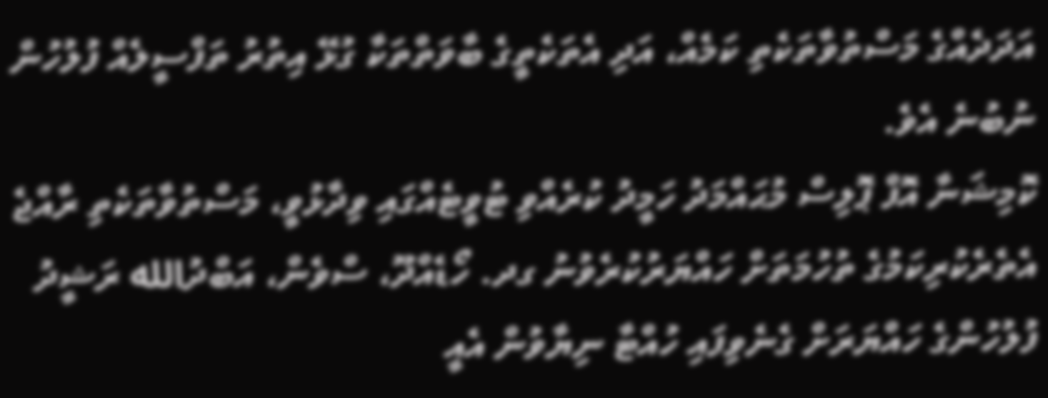އަދަދެއްގެ މަސްތުވާތަކެތި ކަމެއް، އަދި އެތަކެތީގެ ބާވަތްތަކާ ގުޅޭ އިތުރު ތަފްސީލެއް ފުލުހުން ނުބުނެ އެވެ.
ކޮމިޝަނާ އޮފް ޕޮލިސް މުޙައްމަދު ހަމީދު ކުރެއްވި ޓުވީޓެއްގައި ވިދާޅުވީ، މަސްތުވާތަކެތި ރާއްޖެ އެތެރެކުރިކަމުގެ ތުހުމަތަށް ހައްޔަރުކުރެވުނު ގދ. ހޯޑެއްދޫ، ސްވެން، އަބްދުالله ރަޝީދު ފުލުހުންގެ ހައްޔަރަށް ގެނެވިފައި ހުއްޓާ ނިޔާވުން އެއީ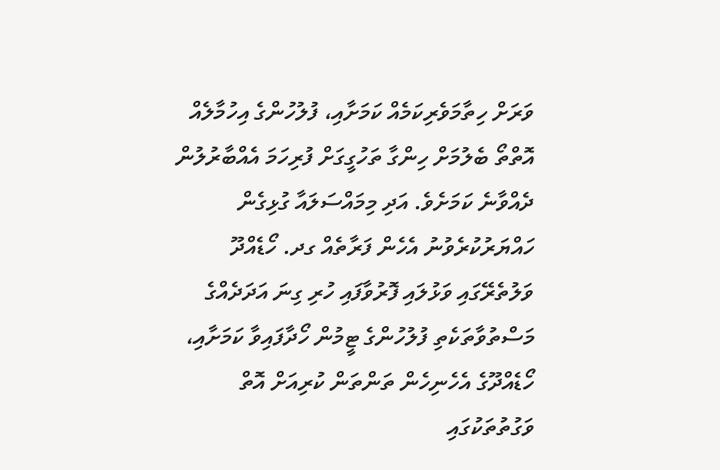ވަރަށް ހިތާމަވެރިކަމެއް ކަމަށާއި، ފުލުހުންގެ އިހުމާލެއް އޮތްތޯ ބެލުމަށް ހިންގާ ތަހުގީގަށް ފުރިހަމަ އެއްބާރުލުން ދެއްވާނެ ކަމަށެވެ. އަދި މިމައްސަލައާ ގުޅިގެން ހައްޔަރުކުރެވުނު އެހެން ފަރާތެއް ގދ. ހޯޑެއްދޫ ވަލުތެރޭގައި ވަޅުލައި ފޮރުވާފައި ހުރި ގިނަ އަދަދެއްގެ މަސްތުވާތަކެތި ފުލުހުންގެ ޓީމުން ހޯދާފައިވާ ކަމަށާއި، ހޯޑެއްދޫގެ އެހެނިހެން ތަންތަން ކުރިއަށް އޮތް ވަގުތުތަކުގައި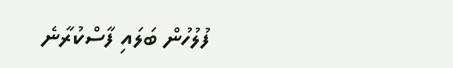ފުލުހުން ބަލައި ފާސްކުރާނެ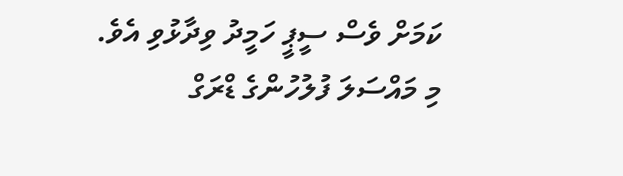ކަމަށް ވެސް ސީޕީ ހަމީދު ވިދާޅުވި އެވެ.
މި މައްސަލަ ފުލުހުންގެ ޑްރަގް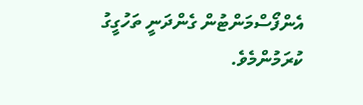އެންފޯސްމަންޓުން ގެންދަނީ ތަހުގީގު ކުރަމުންމެވެ.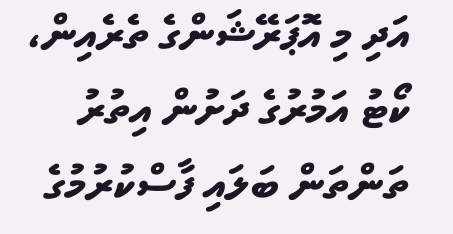އަދި މި އޮޕަރޭޝަންގެ ތެރެއިން، ކޯޓު އަމުރުގެ ދަށުން އިތުރު ތަންތަން ބަލައި ފާސްކުރުމުގެ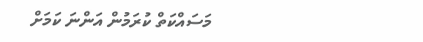މަސައްކަތް ކުރަމުން އަންނަ ކަމަށް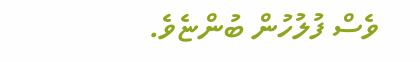ވެސް ފުލުހުން ބުންޏެވެ.